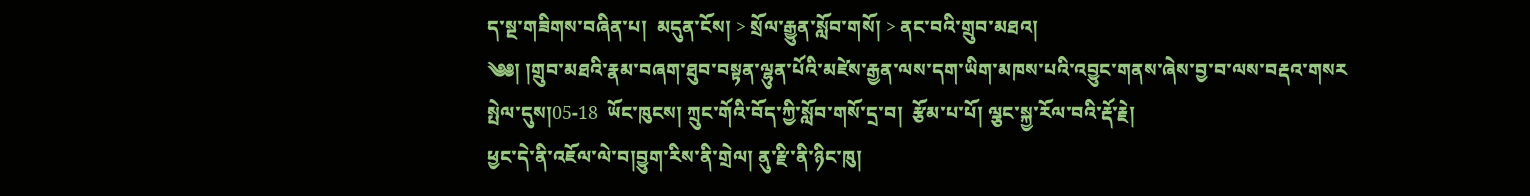ད་སྔ་གཟིགས་བཞིན་པ།  མདུན་ངོས། > སྲོལ་རྒྱུན་སློབ་གསོ། > ནང་བའི་གྲུབ་མཐའ།
༄༅། །གྲུབ་མཐའི་རྣམ་བཞག་ཐུབ་བསྟན་ལྷུན་པོའི་མཛེས་རྒྱན་ལས་དག་ཡིག་མཁས་པའི་འབྱུང་གནས་ཞེས་བྱ་བ་ལས་བརྡའ་གསར
སྤེལ་དུས།05-18  ཡོང་ཁུངས། ཀྲུང་གོའི་བོད་ཀྱི་སློབ་གསོ་དྲ་བ།  རྩོམ་པ་པོ། ལྕང་སྐྱ་རོལ་བའི་རྡོ་རྗེ།
ཕྱང་དེ་ནི་འཇོལ་ལེ་བ།བྱུག་རིས་ནི་གྲེལ། ནུ་རྫི་ནི་ཉིང་ཁུ།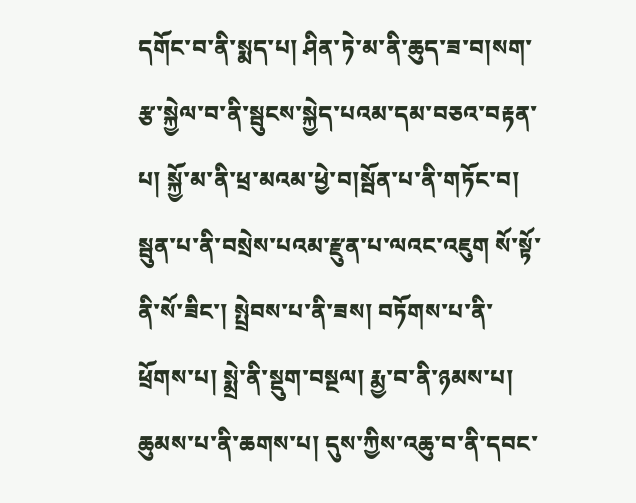དགོང་བ་ནི་སྨད་པ། ཤིན་ཏེ་མ་ནི་ཆུད་ཟ་བ།སག་རྩ་སྐྱེལ་བ་ནི་སྦུངས་སྐྱེད་པའམ་དམ་བཅའ་བརྟན་པ། སྐྱོ་མ་ནི་ཕྲ་མའམ་ཕྱེ་བ།སྦོན་པ་ནི་གཏོང་བ། སྦུན་པ་ནི་བསྲེས་པའམ་རྫུན་པ་ལའང་འཇུག སོ་སྟོ་ནི་སོ་ཟིང་། སྤྲེབས་པ་ནི་ཟས། བཏོགས་པ་ནི་ཕྲོགས་པ། སྨྲེ་ནི་སྡུག་བསྔལ། རྨྱ་བ་ནི་ཉམས་པ། ཆུམས་པ་ནི་ཆགས་པ། དུས་ཀྱིས་འཆུ་བ་ནི་དབང་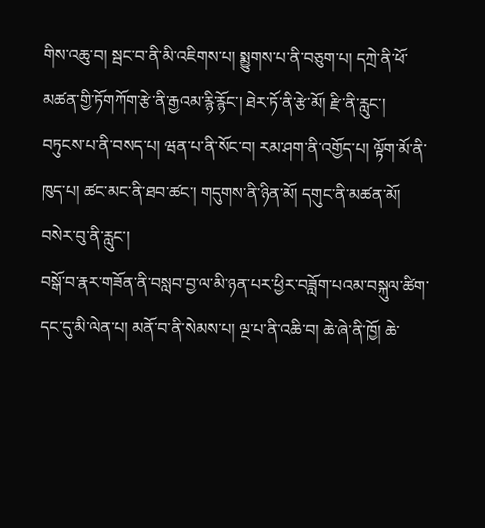གིས་འཆུ་བ། སྦང་བ་ནི་མི་འཇིགས་པ། སྨྱུགས་པ་ནི་བཅུག་པ། དཀྲེ་ནི་ཕོ་མཚན་གྱི་ཏོགཀོག་རྩེ་ནི་རྒྱའམ་རྙི་རྙོང་། ཐེར་ཏོ་ནི་རྩེ་མོ། རྫི་ནི་རླུང་། བཏུངས་པ་ནི་བསད་པ། ཝན་པ་ནི་སོང་བ། རམ་ཤག་ནི་འགྱོད་པ། ལྟོག་མོ་ནི་ཁུད་པ། ཚང་མང་ནི་ཐབ་ཚང་། གདུགས་ནི་ཉིན་མོ། དགུང་ནི་མཚན་མོ། བསེར་བུ་ནི་རླུང་།
བསྒོ་བ་རྣར་གཟོན་ནི་བསླབ་བྱ་ལ་མི་ཉན་པར་ཕྱིར་བཟློག་པའམ་བསྐུལ་ཚིག་དང་དུ་མི་ལེན་པ། མནོ་བ་ནི་སེམས་པ། ལྔ་པ་ནི་འཆི་བ། ཆེ་ཞེ་ནི་ཁྱོ། ཆེ་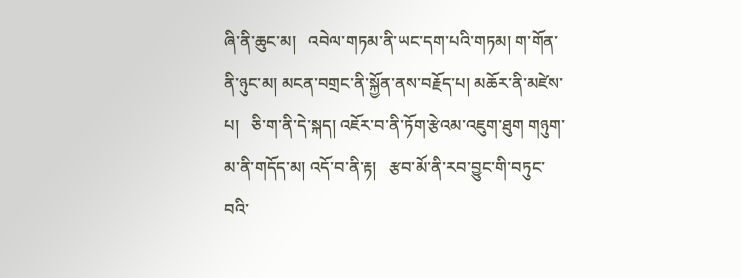ཞི་ནི་ཆུང་མ།   འབེལ་གཏམ་ནི་ཡང་དག་པའི་གཏམ། ག་གོན་ནི་ཉུང་མ། མངན་བགྲང་ནི་སྐྱོན་ནས་བརྗོད་པ། མཆོར་ནི་མཛེས་པ།   ཅི་ག་ནི་དེ་སྐད། འཇོར་བ་ནི་ཏོག་རྩེའམ་འཇུག་ཐུག གཉུག་མ་ནི་གདོད་མ། འདོ་བ་ནི་རྟ།   རྩབ་མོ་ནི་རབ་བྱུང་གི་བཏུང་བའི་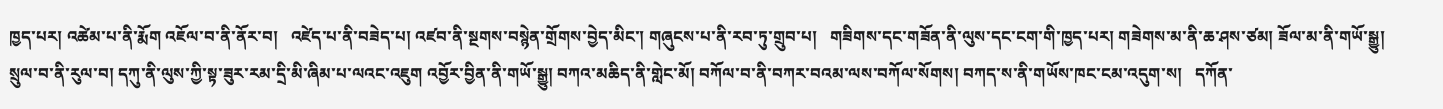ཁྱད་པར། འཚེམ་པ་ནི་རྨོག འཇོལ་བ་ནི་ནོར་བ།   འཛེད་པ་ནི་བཟེད་པ། འཛབ་ནི་སྔགས་བསྙེན་གྲོགས་བྱེད་མིང་། གཞུངས་པ་ནི་རབ་ཏུ་གྲུབ་པ།   གཟིགས་དང་གཟོན་ནི་ལུས་དང་ངག་གི་ཁྱད་པར། གཟེགས་མ་ནི་ཆ་ཤས་ཙམ། ཟོལ་མ་ནི་གཡོ་སྒྱུ། སྲུལ་བ་ནི་རུལ་བ། དཀུ་ནི་ལུས་ཀྱི་སྟ་ཟུར་རམ་དྲི་མི་ཞིམ་པ་ལའང་འཇུག འབྱོར་བྱིན་ནི་གཡོ་སྒྱུ། བཀའ་མཆིད་ནི་གླེང་མོ། བཀོལ་བ་ནི་བཀར་བའམ་ལས་བཀོལ་སོགས། བཀད་ས་ནི་གཡོས་ཁང་ངམ་འདུག་ས།   དཀོན་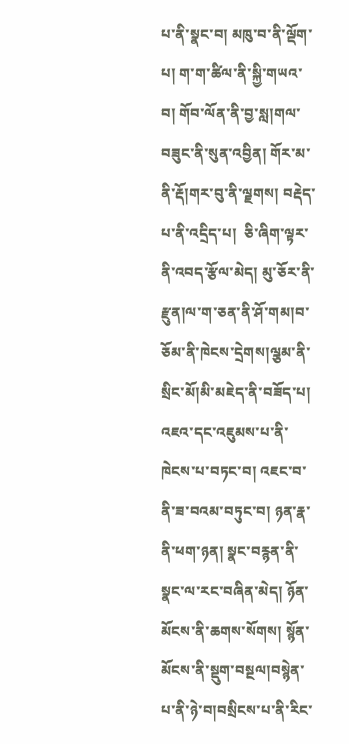པ་ནི་སྣང་བ། མཁུ་བ་ནི་ལྡོག་པ། ག་ག་ཚིལ་ནི་སྐྱི་གཡའ་བ། གོབ་ལོན་ནི་བྱ་སླ།གལ་བཟུང་ནི་སུན་འབྱིན། གོར་མ་ནི་རྡོ།གར་བུ་ནི་ལྗགས། བརྡེད་པ་ནི་འདྲིད་པ།  ཅི་ཞིག་ལྟར་ནི་འབད་རྩོལ་མེད། མུ་ཅོར་ནི་རྫུན།ལ་ག་ཅན་ནི་ཤོ་གམ།བ་ཅོམ་ནི་ཁེངས་དྲེགས།ལྕམ་ནི་སྲིང་མོ།མི་མཇེད་ནི་བཟོད་པ། འཇའ་དང་འཇུམས་པ་ནི་ཁེངས་པ་བཏང་བ། འཇང་བ་ནི་ཟ་བའམ་བཏུང་བ། ཉན་རྣ་ནི་ཕག་ཉན། སྣང་བརྙན་ནི་སྣང་ལ་རང་བཞིན་མེད། ཉོན་མོངས་ནི་ཆགས་སོགས། སྙོན་མོངས་ནི་སྡུག་བསྔལ།བསྙེན་པ་ནི་ཉེ་བ།བསྲིངས་པ་ནི་རིང་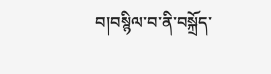བ།བསྙིལ་བ་ནི་བསྐྲོད་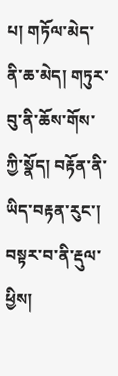པ། གཏོལ་མེད་ནི་ཆ་མེད། གཏུར་བུ་ནི་ཆོས་གོས་ཀྱི་སྣོད། བརྟོན་ནི་ཡིད་བརྟན་རུང་། བསྟར་བ་ནི་རྡུལ་ཕྱིས།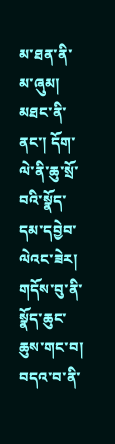མ་ཐན་ནི་མ་ཞུམ། མཐང་ནི་ནང་། དོག་ལེ་ནི་ཆུ་སྲོ་བའི་སྣོད་དམ་དབྱེབ་ལེའང་ཟེར།  གདོས་བུ་ནི་སྣོད་ཆུང་ཆུས་གང་བ། བདའ་བ་ནི་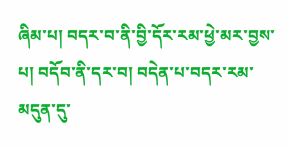ཞིམ་པ། བདར་བ་ནི་བྱི་དོར་རམ་ཕྱེ་མར་བྱས་པ། བདོབ་ནི་དར་བ། བདེན་པ་བདར་རམ་མདུན་དུ་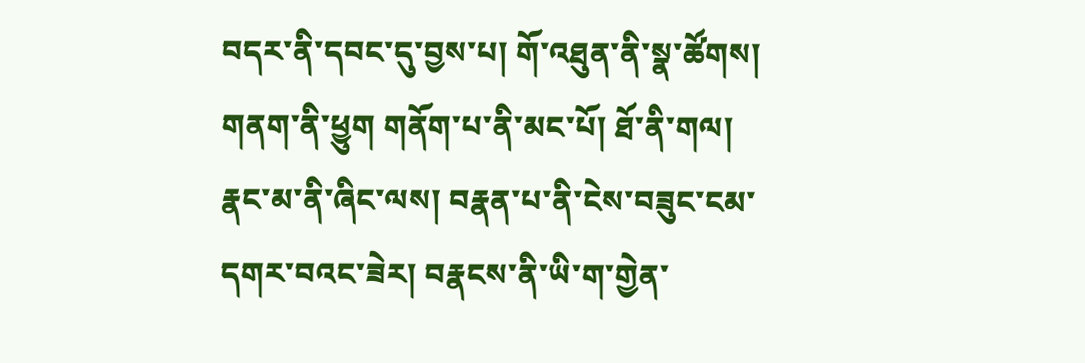བདར་ནི་དབང་དུ་བྱས་པ། གོ་འཐུན་ནི་སྣ་ཚོགས། གནག་ནི་ཕྱུག གནོག་པ་ནི་མང་པོ། ཐོ་ནི་གལ། རྣང་མ་ནི་ཞིང་ལས། བརྣན་པ་ནི་ངེས་བཟུང་ངམ་དགར་བའང་ཟེར། བརྣངས་ནི་ཡི་ག་གྱེན་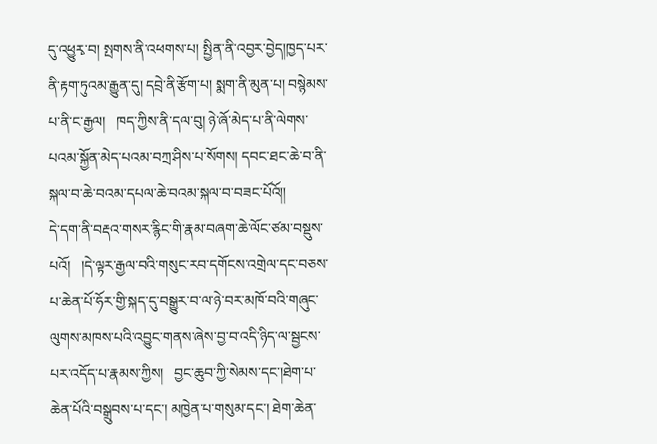དུ་འཕྱུརྭ་བ། སྤགས་ནི་འཕགས་པ། སྤྱིན་ནི་འབྱར་བྱེད།ཁྱད་པར་ནི་རྟག་ཏུའམ་རྒྱུན་དུ། དབྲེ་ནི་རྩོག་པ། སྨག་ནི་མུན་པ། བསྙེམས་པ་ནི་ང་རྒྱལ།   ཁད་ཀྱིས་ནི་དལ་བུ། ཉེ་ཞོ་མེད་པ་ནི་ལེགས་པའམ་སྐྱོན་མེད་པའམ་བཀྲ་ཤིས་པ་སོགས། དབང་ཐང་ཆེ་བ་ནི་སྐལ་བ་ཆེ་བའམ་དཔལ་ཆེ་བའམ་སྐལ་བ་བཟང་པོའོ།།
དེ་དག་ནི་བརྡའ་གསར་རྙིང་གི་རྣམ་བཞག་ཆེ་ལོང་ཙམ་བསྡུས་པའོ།   །དེ་ལྟར་རྒྱལ་བའི་གསུང་རབ་དགོངས་འགྲེལ་དང་བཅས་པ་ཆེན་པོ་ཧོར་གྱི་སྐད་དུ་བསྒྱུར་བ་ལ་ཉེ་བར་མཁོ་བའི་གཞུང་ལུགས་མཁས་པའི་འབྱུང་གནས་ཞེས་བྱ་བ་འདི་ཉིད་ལ་སྦྱངས་པར་འདོད་པ་རྣམས་ཀྱིས།   བྱང་ཆུབ་ཀྱི་སེམས་དང་།ཐེག་པ་ཆེན་པོའི་བསྒྲུབས་པ་དང་། མཁྱེན་པ་གསུམ་དང་། ཐེག་ཆེན་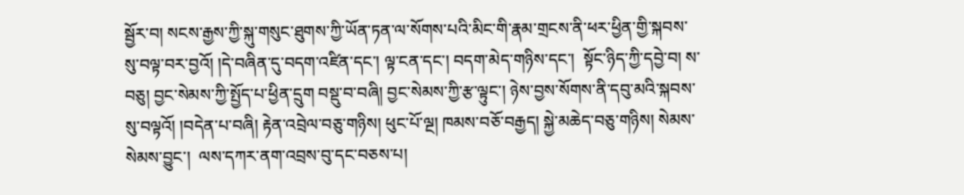སྦྱོར་བ། སངས་རྒྱས་ཀྱི་སྐུ་གསུང་ཐུགས་ཀྱི་ཡོན་ཏན་ལ་སོགས་པའི་མིང་གི་རྣམ་གྲངས་ནི་ཕར་ཕྱིན་གྱི་སྐབས་སུ་བལྟ་བར་བྱའོ། །དེ་བཞིན་དུ་བདག་འཛིན་དང་། ལྟ་ངན་དང་། བདག་མེད་གཉིས་དང་།  སྟོང་ཉིད་ཀྱི་དབྱེ་བ། ས་བཅུ། བྱང་སེམས་ཀྱི་སྤྱོད་པ་ཕྱིན་དྲུག བསྡུ་བ་བཞི། བྱང་སེམས་ཀྱི་རྩ་ལྟུང་། ཉེས་བྱས་སོགས་ནི་དབུ་མའི་སྐབས་སུ་བལྟའོ། །བདེན་པ་བཞི། རྟེན་འབྲེལ་བཅུ་གཉིས། ཕུང་པོ་ལྔ། ཁམས་བཅོ་བརྒྱད། སྐྱེ་མཆེད་བཅུ་གཉིས། སེམས་སེམས་བྱུང་།  ལས་དཀར་ནག་འབྲས་བུ་དང་བཅས་པ།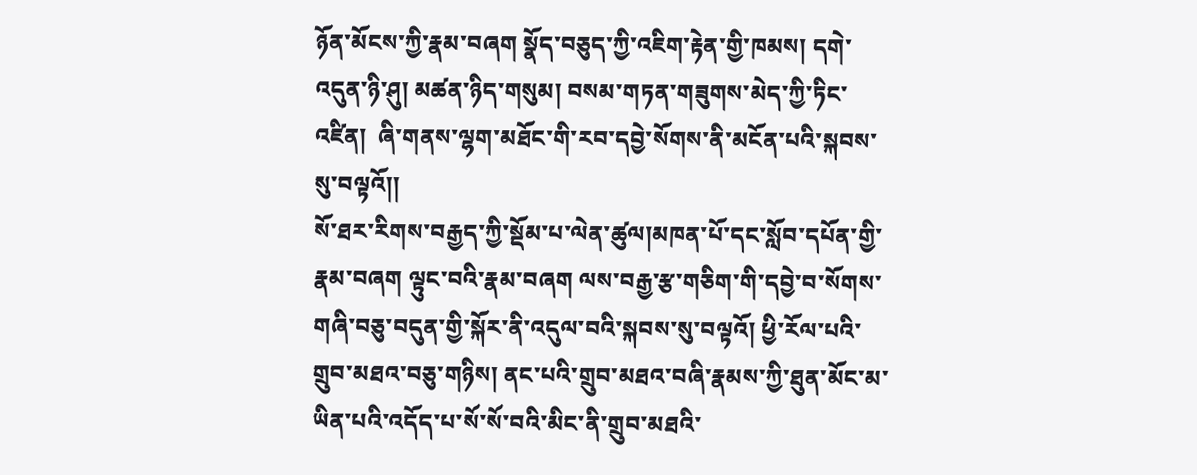ཉོན་མོངས་ཀྱི་རྣམ་བཞག སྣོད་བཅུད་ཀྱི་འཇིག་རྟེན་གྱི་ཁམས། དགེ་འདུན་ཉི་ཤུ། མཚན་ཉིད་གསུམ། བསམ་གཏན་གཟུགས་མེད་ཀྱི་ཏིང་འཛིན།  ཞི་གནས་ལྷག་མཐོང་གི་རབ་དབྱེ་སོགས་ནི་མངོན་པའི་སྐབས་སུ་བལྟའོ།།
སོ་ཐར་རིགས་བརྒྱད་ཀྱི་སྡོམ་པ་ལེན་ཚུལ།མཁན་པོ་དང་སློབ་དཔོན་གྱི་རྣམ་བཞག ལྟུང་བའི་རྣམ་བཞག ལས་བརྒྱ་རྩ་གཅིག་གི་དབྱེ་བ་སོགས་གཞི་བཅུ་བདུན་གྱི་སྐོར་ནི་འདུལ་བའི་སྐབས་སུ་བལྟའོ། ཕྱི་རོལ་པའི་གྲུབ་མཐའ་བཅུ་གཉིས། ནང་པའི་གྲུབ་མཐའ་བཞི་རྣམས་ཀྱི་ཐུན་མོང་མ་ཡིན་པའི་འདོད་པ་སོ་སོ་བའི་མིང་ནི་གྲུབ་མཐའི་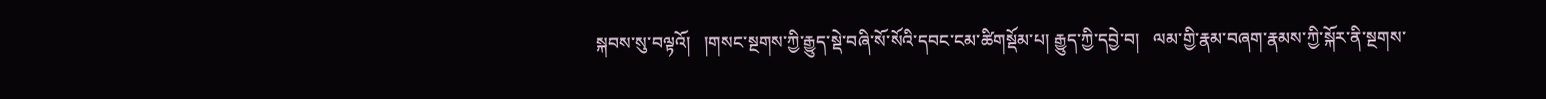སྐབས་སུ་བལྟའོ།   །གསང་སྔགས་ཀྱི་རྒྱུད་སྡེ་བཞི་སོ་སོའི་དབང་ངམ་ཚིགསྡོམ་པ། རྒྱུད་ཀྱི་དབྱེ་བ།   ལམ་གྱི་རྣམ་བཞག་རྣམས་ཀྱི་སྐོར་ནི་སྔགས་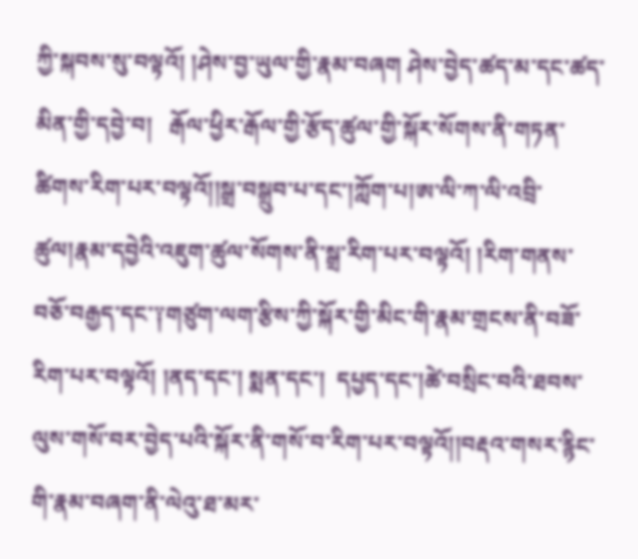ཀྱི་སྐབས་སུ་བལྟའོ། །ཤེས་བྱ་ཡུལ་གྱི་རྣམ་བཞག ཤེས་བྱེད་ཚད་མ་དང་ཚད་མིན་གྱི་དབྱེ་བ།   རྒོལ་ཕྱིར་རྒོལ་གྱི་རྩོད་ཚུལ་གྱི་སྐོར་སོགས་ནི་གཏན་ཚིགས་རིག་པར་བལྟའོ།།སྒྲ་བསྒྲུབ་པ་དང་།ཀློག་པ།ཨ་ལི་ཀ་ལི་འབྲི་ཚུལ།རྣམ་དབྱེའི་འཇུག་ཚུལ་སོགས་ནི་སྒྲ་རིག་པར་བལྟའོ། །རིག་གནས་བཅོ་བརྒྱད་དང་༑གཙུག་ལག་རྩིས་ཀྱི་སྐོར་གྱི་མིང་གི་རྣམ་གྲངས་ནི་བཟོ་རིག་པར་བལྟའོ། །ནད་དང་། སྨན་དང་།  དཔྱད་དང་།ཚེ་བསྲིང་བའི་ཐབས་ལུས་གསོ་བར་བྱེད་པའི་སྐོར་ནི་གསོ་བ་རིག་པར་བལྟའོ།།བརྡའ་གསར་རྙིང་གི་རྣམ་བཞག་ནི་ལེའུ་ཐ་མར་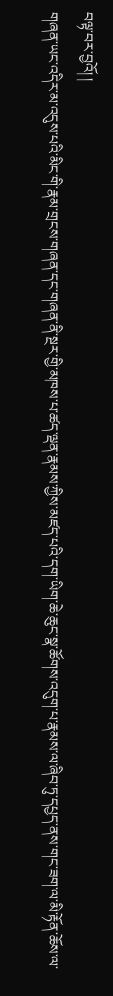བལྟ་བར་བྱའོ། །
གཞན་ཡང་འདིར་མ་འདུས་པའི་མིང་གི་རྣམ་གྲངས་གཞན་དང་གཞན་ནི་སྔར་གྱི་མཁས་པ་ཚད་ལྡན་རྣམས་ཀྱིས་མཛད་པའི་དག་ཡིག་ཆེ་ཆུང་སྣ་ཚོགས་འདུག་པ་རྣམས་ལ་ཞིབ་ཏུ་དཔྱད་ནས་གང་ཟག་ལ་མི་རྟོན་ཆོས་ལ་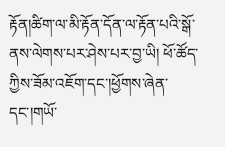རྟོན།ཚིག་ལ་མི་རྟོན་དོན་ལ་རྟོན་པའི་སྒོ་ནས་ལེགས་པར་ཤེས་པར་བྱ་ཡི། ཕོ་ཚོད་ཀྱིས་ཟོམ་འཇོག་དང་།ཕྱོགས་ཞེན་དང་།གཡོ་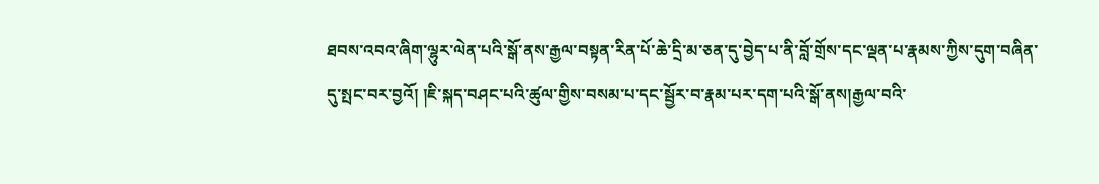ཐབས་འབའ་ཞིག་ལྷུར་ལེན་པའི་སྒོ་ནས་རྒྱལ་བསྟན་རིན་པོ་ཆེ་དྲི་མ་ཅན་དུ་བྱེད་པ་ནི་བློ་གྲོས་དང་ལྡན་པ་རྣམས་ཀྱིས་དུག་བཞིན་དུ་སྤང་བར་བྱའོ། །ཇི་སྐད་བཤང་པའི་ཚུལ་གྱིས་བསམ་པ་དང་སྦྱོར་བ་རྣམ་པར་དག་པའི་སྒོ་ནས།རྒྱལ་བའི་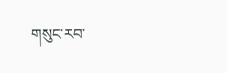གསུང་རབ་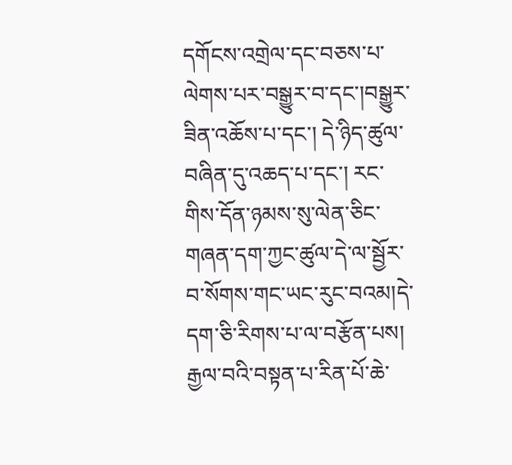དགོངས་འགྲེལ་དང་བཅས་པ་ལེགས་པར་བསྒྱུར་བ་དང་།བསྒྱུར་ཟིན་འཆོས་པ་དང་། དེ་ཉིད་ཚུལ་བཞིན་དུ་འཆད་པ་དང་། རང་གིས་དོན་ཉམས་སུ་ལེན་ཅིང་གཞན་དག་ཀྱང་ཚུལ་དེ་ལ་སྦྱོར་བ་སོགས་གང་ཡང་རུང་བའམ།དེ་དག་ཅི་རིགས་པ་ལ་བརྩོན་པས།   རྒྱལ་བའི་བསྟན་པ་རིན་པོ་ཆེ་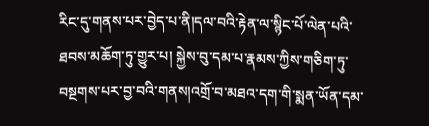རིང་དུ་གནས་པར་བྱེད་པ་ནི།དལ་བའི་རྟེན་ལ་སྙིང་པོ་ལེན་པའི་ཐབས་མཆོག་ཏུ་གྱུར་པ། སྐྱེས་བུ་དམ་པ་རྣམས་ཀྱིས་གཅིག་ཏུ་བསྔགས་པར་བྱ་བའི་གནས།འགྲོ་བ་མཐའ་དག་གི་སྨན་ཡོན་དམ་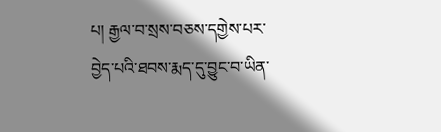པ། རྒྱལ་བ་སྲས་བཅས་དགྱེས་པར་བྱེད་པའི་ཐབས་རྨད་དུ་བྱུང་བ་ཡིན་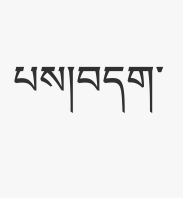པས།བདག་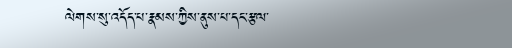ལེགས་སུ་འདོད་པ་རྣམས་ཀྱིས་ནུས་པ་དང་རྩལ་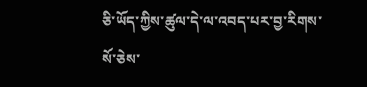ཅི་ཡོད་ཀྱིས་ཚུལ་དེ་ལ་འབད་པར་བྱ་རིགས་སོ་ཅེས་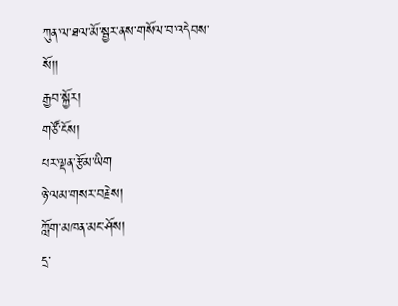ཀུན་ལ་ཐལ་མོ་སྦྱར་ནས་གསོལ་བ་འདེབས་སོ།།
རྒྱབ་སྐྱོར།
གཙོ་ངོས།
པར་ལྡན་རྩོམ་ཡིག
ཉེ་ལམ་གསར་བརྗེས།
ཀློག་མཁན་མང་ཤོས།
དྲ་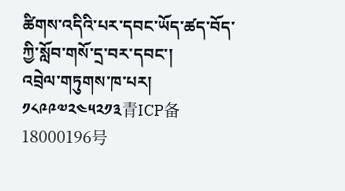ཚིགས་འདིའི་པར་དབང་ཡོད་ཚད་བོད་ཀྱི་སློབ་གསོ་དྲ་བར་དབང་།
འབྲེལ་གཏུགས་ཁ་པར། ༡༨༩༩༧༢༤༥༢༡༣青ICP备18000196号